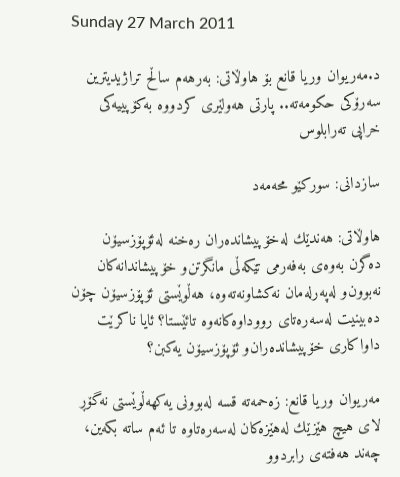Sunday 27 March 2011

د.مه‌ریوان وریا قانع بۆ هاوڵاتی‌: به‌رهه‌م ساڵح تراژیدیترین سه‌رۆكی حكومه‌ته‌.. پارتی هه‌ولێری كردووه‌ به‌كۆپییه‌كی خراپی ته‌رابلوس

سازدانی: سوركێو محه‌مه‌د

هاوڵاتی: هه‌ندێك له‌خۆپیشانده‌ران ره‌خنه‌ له‌ئۆپۆزسیۆن ده‌گرن به‌وه‌ی به‌فه‌رمی تێكه‌ڵی مانگرتن‌و خۆپیشاندانه‌كان نه‌بوون‌و له‌په‌رله‌مان نه‌كشاونه‌ته‌وه‌، هه‌ڵوێستی ئۆپۆزسیۆن چۆن ده‌بینیت له‌سه‌ره‌تای رووداوه‌كانه‌وه‌ تائێستا؟ ئایا ناكرێت داواكاری خۆپیشانده‌ران‌و ئۆپۆزسیۆن یه‌كبن؟

مه‌ریوان وریا قانع: زه‌حمه‌ته‌ قسه‌ له‌بوونی یه‌كهه‌ڵوێستی نه‌گۆڕ لای هیچ هێزێك له‌هێزه‌كان له‌سه‌ره‌تاوه‌ تا ئه‌م ساته‌ بكه‌ین، چه‌ند هه‌فته‌ی رابردوو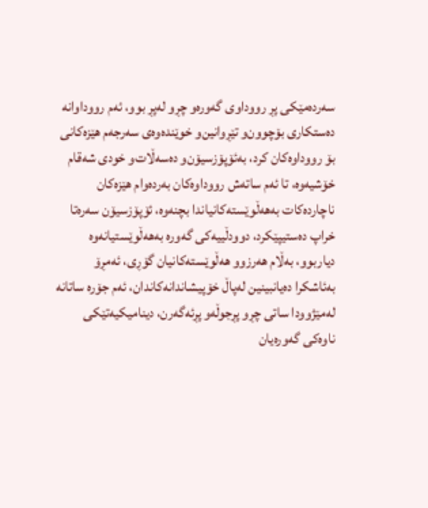سه‌رده‌مێكی پڕ رووداوی گه‌وره‌‌و چڕ‌و له‌پڕ بوو، ئه‌م رووداوانه‌ ده‌ستكاری بۆچوون‌و تێڕوانین‌و خوێنده‌وه‌ی سه‌رجه‌م هێزه‌كانی بۆ رووداوه‌كان كرد، به‌ئۆپۆزسیۆن‌و ده‌سه‌ڵات‌و خودی شه‌قام خۆشیه‌وه‌، تا ئه‌م ساته‌ش رووداوه‌كان به‌رده‌وام هێزه‌كان ناچارده‌كات به‌هه‌ڵوێسته‌كانیاندا بچنه‌وه‌، ئۆپۆزسیۆن سه‌ره‌تا خراپ ده‌ستیپێكرد، دوودڵییه‌كی گه‌وره‌ به‌هه‌ڵوێستیانه‌وه‌ دیاربوو، به‌ڵام هه‌رزوو هه‌ڵوێسته‌كانیان گۆڕی، ئه‌مڕۆ به‌ئاشكرا ده‌یانبینین له‌پاڵ خۆپیشاندانه‌كاندان، ئه‌م جۆره‌ ساتانه‌ له‌مێژوودا ساتی چڕو پڕجوڵه‌‌و پڕئه‌گه‌رن، دینامیكیه‌تێكی ناوه‌كی گه‌وره‌یان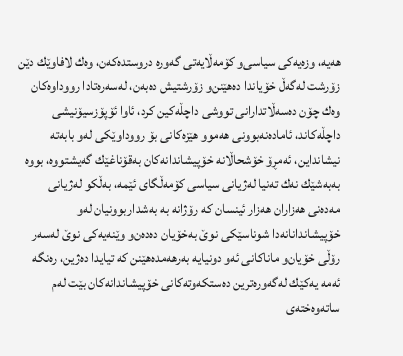هه‌یه‌، وزه‌یه‌كی سیاسی‌و كۆمه‌ڵایه‌تی گه‌وره‌ دروستده‌كه‌ن، وه‌ك لافاوێك دێن زۆرشت له‌گه‌ڵ خۆیاندا ده‌هێنن‌و زۆرشتیش ده‌به‌ن، له‌سه‌ره‌تادا رووداوه‌كان وه‌ك چۆن ده‌سه‌ڵاتدارانی تو‌وشی داچڵه‌كین كرد، ئاوا ئۆپۆزسیۆنیشی داچڵه‌كاند، ئاماده‌نه‌بوونی هه‌موو هێزه‌كانی بۆ ر‌ووداوێكی له‌و بابه‌ته‌ نیشانداین، ئه‌مڕۆ خۆشحاڵانه‌ خۆپیشاندانه‌كان به‌قۆناغێك گه‌یشتووه‌، بووه‌ به‌به‌شێك نه‌ك ته‌نیا له‌ژیانی سیاسی كۆمه‌ڵگای ئێمه‌، به‌ڵكو له‌ژیانی مه‌ده‌نی هه‌زاران هه‌زار ئینسان كه‌ رۆژانه‌ به‌ به‌شداربوونیان له‌و خۆپیشاندانانه‌دا شوناسێكی نوێ به‌خۆیان ده‌ده‌ن‌و وێنه‌یه‌كی نوێ له‌سه‌ر رۆڵی خۆیان‌و ماناكانی ئه‌و دونیایه‌ به‌رهه‌مده‌هێنن كه‌ تیایدا ده‌ژین، ره‌نگه‌ ئه‌مه‌ یه‌كێك له‌گه‌وره‌ترین ده‌ستكه‌وته‌كانی خۆپیشاندانه‌كان بێت له‌م ساته‌وه‌خته‌ی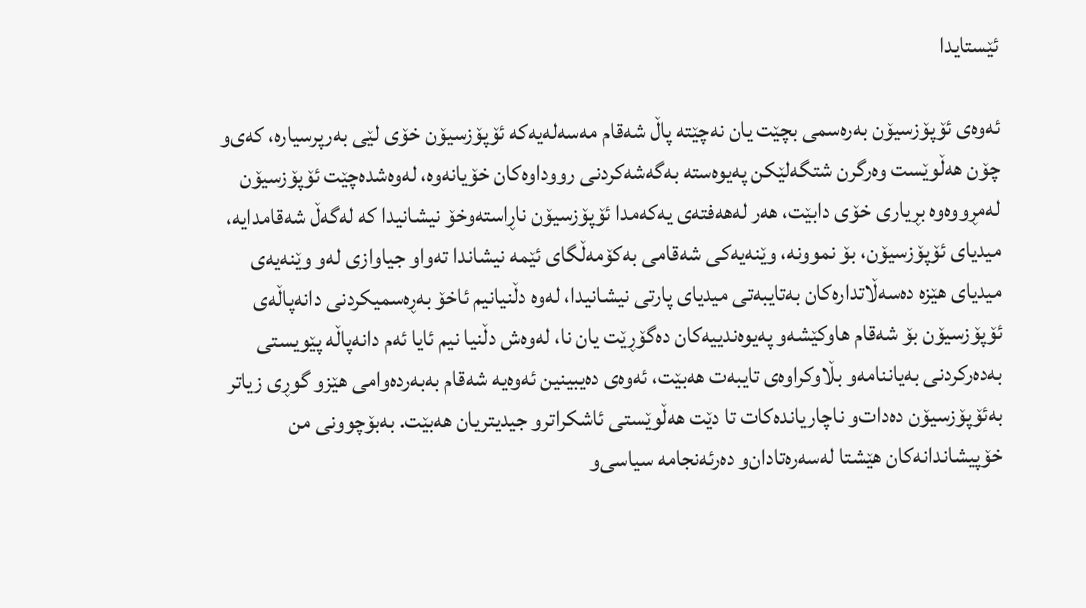ئێستایدا

ئه‌وه‌ی ئۆپۆزسیۆن به‌ره‌سمی بچێت یان نه‌چێته‌ پاڵ شه‌قام مه‌سه‌له‌یه‌كه‌ ئۆپۆزسیۆن خۆی لێی به‌رپرسیاره‌، كه‌ی‌و چۆن هه‌ڵوێست وه‌رگرن شتگه‌لێكن په‌یوه‌سته‌ به‌گه‌شه‌كردنی رووداوه‌كان خۆیانه‌وه‌، له‌وه‌شده‌چێت ئۆپۆزسیۆن له‌مڕووه‌وه‌ بڕیاری خۆی دابێت، هه‌ر له‌هه‌فته‌ی یه‌كه‌مدا ئۆپۆزسیۆن ناڕاسته‌وخۆ نیشانیدا كه‌ له‌گه‌ڵ شه‌قامدایه‌، میدیای ئۆپۆزسیۆن، بۆ نموونه‌، وێنه‌یه‌كی شه‌قامی به‌كۆمه‌ڵگای ئێمه‌ نیشاندا ته‌واو جیاوازی له‌و وێنه‌یه‌ی میدیای هێزه‌ ده‌سه‌ڵاتداره‌كان به‌تایبه‌تی میدیای پارتی نیشانیدا، له‌وه‌ دڵنیانیم ئاخۆ به‌ڕه‌سمیكردنی دانه‌پاڵه‌ی ئۆپۆزسیۆن بۆ شه‌قام هاوكێشه‌‌و په‌یوه‌ندییه‌كان ده‌گۆڕێت یان نا، له‌وه‌ش دڵنیا نیم ئایا ئه‌م دانه‌پاڵه‌ پێویستی به‌ده‌ركردنی به‌یاننامه‌‌و بڵاوكراوه‌ی تایبه‌ت هه‌بێت، ئه‌وه‌ی ده‌یبینین ئه‌وه‌یه‌ شه‌قام به‌به‌رده‌وامی هێز‌و گوڕی زیاتر به‌ئۆپۆزسیۆن ده‌دات‌و ناچاریانده‌كات تا دێت هه‌ڵوێستی ئاشكراتر‌و جیدیتریان هه‌بێت. به‌بۆچوونی من خۆپیشاندانه‌كان هێشتا له‌سه‌ره‌تادان‌و ده‌رئه‌نجامه‌ سیاسی‌و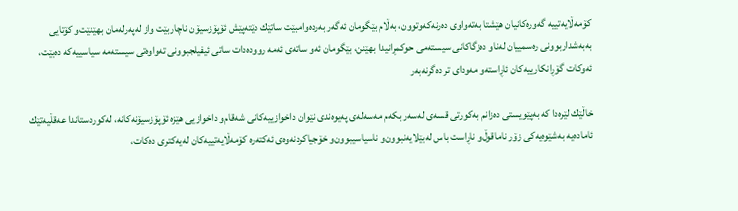كۆمه‌ڵایه‌تییه‌ گه‌وره‌كانیان هێشتا به‌ته‌واوی ده‌رنه‌كه‌وتوون، به‌ڵام بێگومان ئه‌گه‌ر به‌رده‌وامبێت ساتێك دێته‌پێش ئۆپۆزسیۆن ناچاربێت واز له‌په‌رله‌مان بهێنێت‌و كۆتایی به‌به‌شداربوونی ره‌سمییان له‌ناو ده‌زگاكانی سیسته‌می حوكمڕانیدا بهێنن، بێگومان ئه‌و ساته‌ی ئه‌مه‌ رووده‌دات ساتی ئیفیلجبوونی ته‌واوه‌تی سیسته‌مه‌ سیاسییه‌كه‌ ده‌بێت، ئه‌وكات گۆڕانكارییه‌كان ئاڕاسته‌‌و مه‌ودای تر ده‌گرنه‌به‌ر

خاڵێك لێره‌دا كه‌ به‌پێویستی ده‌زانم به‌كورتی قسه‌ی له‌سه‌ر بكه‌م مه‌سه‌له‌ی په‌یوه‌ندی نێوان داخوازییه‌كانی شه‌قام‌و داخوازیی هێزه‌ ئۆپۆزسیۆنه‌كانه‌، له‌كوردستاندا عه‌قڵیه‌تێك ئاماده‌یه‌ به‌شێوه‌یه‌كی زۆر ناماقوڵ‌و ناڕاست باس له‌بێلایه‌نبوون‌و ناسیاسیبوون‌و خۆجیاكردنه‌وه‌ی ئه‌كته‌ره‌ كۆمه‌ڵایه‌تییه‌كان له‌یه‌كتری ده‌كات،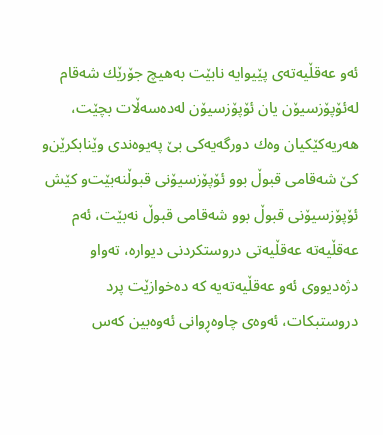ئه‌و عه‌قڵیه‌ته‌ی پێیوایه‌ نابێت به‌هیچ جۆرێك شه‌قام له‌ئۆپۆزسیۆن یان ئۆپۆزسیۆن له‌ده‌سه‌ڵات بچێت، هه‌ریه‌كێكیان وه‌ك دورگه‌یه‌كی بێ په‌یوه‌ندی وێنابكرێن‌و كێ شه‌قامی قبوڵ بوو ئۆپۆزسیۆنی قبوڵنه‌بێت‌و كێش ئۆپۆزسیۆنی قبوڵ بوو شه‌قامی قبوڵ نه‌بێت، ئه‌م عه‌قڵیه‌ته‌ عه‌قڵیه‌تی دروستكردنی دیواره‌، ته‌واو دژه‌دیووی ئه‌و عه‌قڵیه‌ته‌یه‌ كه‌ ده‌خوازێت پرد دروستبكات، ئه‌وه‌ی چاوه‌ڕوانی ئه‌وه‌بین كه‌س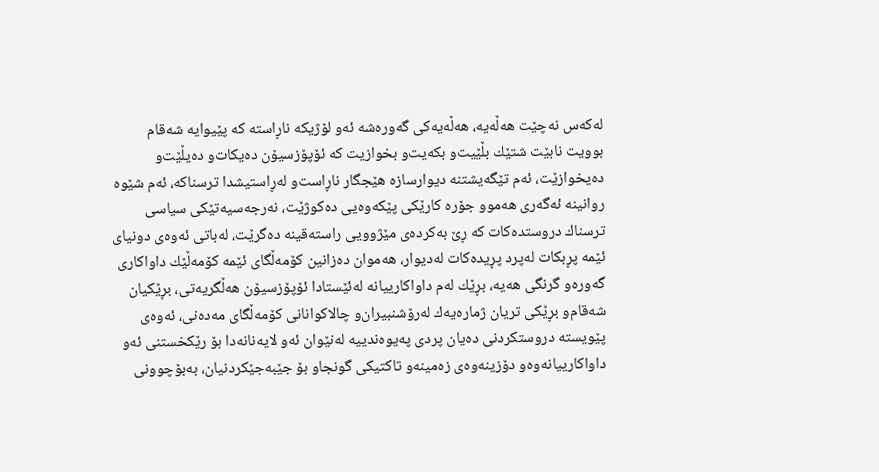له‌كه‌س نه‌چێت هه‌ڵه‌یه‌، هه‌ڵه‌یه‌كی گه‌وره‌شه‌ ئه‌و لۆژیكه‌ ناڕاسته‌ كه‌ پێیوایه‌ شه‌قام بوویت نابێت شتێك بڵێیت‌و بكه‌یت‌و بخوازیت كه‌ ئۆپۆزسیۆن ده‌یكات‌و ده‌یڵێت‌و ده‌یخوازێت، ئه‌م تێگه‌یشتنه‌ دیوارسازه‌ هێجگار ناڕاست‌و له‌ڕاستیشدا ترسناكه‌، ئه‌م شێوه‌ روانینه‌ ئه‌گه‌ری هه‌موو جۆره‌ كارێكی پێكه‌وه‌یی ده‌كوژێت، نه‌رجه‌سیه‌تێكی سیاسی ترسناك دروستده‌كات كه‌ ڕێ به‌كرده‌ی مێژوویی راسته‌قینه‌ ده‌گرێت، له‌باتی ئه‌وه‌ی دونیای ئێمه‌ پڕبكات له‌پرد پڕیده‌كات له‌دیوار، هه‌موان ده‌زانین كۆمه‌ڵگای ئێمه‌ كۆمه‌ڵێك داواكاری گه‌وره‌‌و گرنگی هه‌یه‌، بڕێك له‌م داواكارییانه‌ له‌ئێستادا ئۆپۆزسیۆن هه‌ڵگریه‌تی، بڕێكیان شه‌قام‌و بڕێكی تریان ژماره‌یه‌ك له‌رۆشنبیران‌و چالاكوانانی كۆمه‌ڵگای مه‌ده‌نی، ئه‌وه‌ی پێویسته‌ دروستكردنی ده‌یان پردی په‌یوه‌ندییه‌ له‌نێوان ئه‌و لایه‌نانه‌دا بۆ رێكخستنی ئه‌و داواكارییانه‌وه‌‌و دۆزینه‌وه‌ی زه‌مینه‌‌و تاكتیكی گونجاو بۆ جێبه‌جێكردنیان، به‌بۆچوونی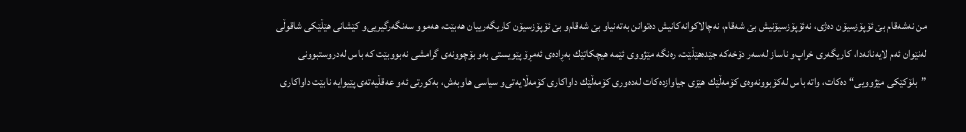من نه‌شه‌قام بێ ئۆپۆزسیۆن ده‌ژی، نه‌ئۆپۆزسیۆنیش بێ شه‌قام، نه‌چالاكوانه‌كانیش ده‌توانن به‌ته‌نیا‌و بێ شه‌قام‌و بێ ئۆپۆزسیۆن كاریگه‌رییان هه‌بێت، هه‌موو سه‌نگه‌رگیریی‌و كێشانی هێڵێكی شاقوڵی له‌نێوان ئه‌م لایه‌نانه‌دا، كاریگه‌ری خراپ‌و ناساز له‌سه‌ر دۆخه‌كه‌ جێده‌هێڵێت، ره‌نگه‌ مێژووی ئێمه‌ هیچكاتێك به‌ڕاده‌ی ئه‌مڕۆ پێویستی به‌و بۆچو‌ونه‌ی گرامشی نه‌بووبێت كه‌ باس له‌دروستبوونی ”بلۆكێكی مێژوویی“ ده‌كات، واته‌ باس له‌كۆبوونه‌وه‌ی كۆمه‌ڵێك هێزی جیاوازده‌كات له‌ده‌وری كۆمه‌ڵێك داواكاری كۆمه‌ڵایه‌تی‌و سیاسی هاوبه‌ش، به‌كورتی ئه‌و عه‌قڵیه‌ته‌ی پێیوایه‌ نابێت داواكاری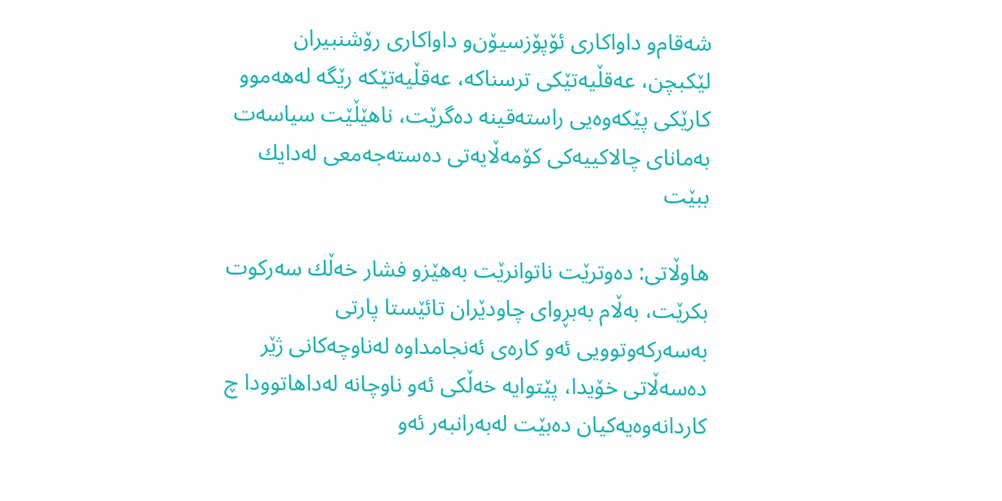شه‌قام‌و داواكاری ئۆپۆزسیۆن‌و داواكاری رۆشنبیران لێكبچن، عه‌قڵیه‌تێكی ترسناكه‌، عه‌قڵیه‌تێكه‌ رێگه‌ له‌هه‌موو كارێكی پێكه‌وه‌یی راسته‌قینه‌ ده‌گرێت، ناهێڵێت سیاسه‌ت به‌مانای چالاكییه‌كی كۆمه‌ڵایه‌تی ده‌سته‌جه‌معی له‌دایك ببێت

هاوڵاتی: ده‌وترێت ناتوانرێت به‌هێزو فشار خه‌ڵك سه‌ركوت بكرێت، به‌ڵام به‌بڕوای‌ چاودێران تائێستا پارتی به‌سه‌ركه‌وتوویی ئه‌و كاره‌ی ئه‌نجامداوه‌ له‌ناوچه‌كانی ژێر ده‌سه‌ڵاتی خۆیدا، پێتوایه‌ خه‌ڵكی ئه‌و ناوچانه‌ له‌داهاتوودا چ كاردانه‌وه‌یه‌كیان ده‌بێت له‌به‌رانبه‌ر ئه‌و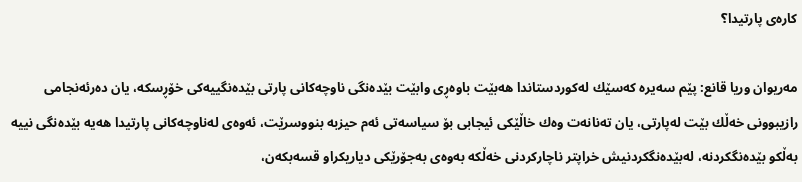كاره‌ی پارتیدا؟

مه‌ریوان وریا قانع: پێم سه‌یره‌ كه‌سێك له‌كوردستاندا هه‌بێت باوه‌ڕی وابێت بێده‌نگی ناوچه‌كانی پارتی بێده‌نگییه‌كی خۆڕسكه‌، یان ده‌رئه‌نجامی رازیبوونی خه‌ڵك بێت له‌پارتی، یان ته‌نانه‌ت وه‌ك خاڵێكی ئیجابی بۆ سیاسه‌تی ئه‌م حیزبه‌ بنووسرێت، ئه‌وه‌ی له‌ناوچه‌كانی پارتیدا هه‌یه‌ بێده‌نگی نییه‌ به‌ڵكو بێده‌نگكردنه‌، له‌بێده‌نگكردنیش خراپتر ناچاركردنی خه‌ڵكه‌ به‌وه‌ی به‌جۆرێكی دیاریكراو قسه‌بكه‌ن،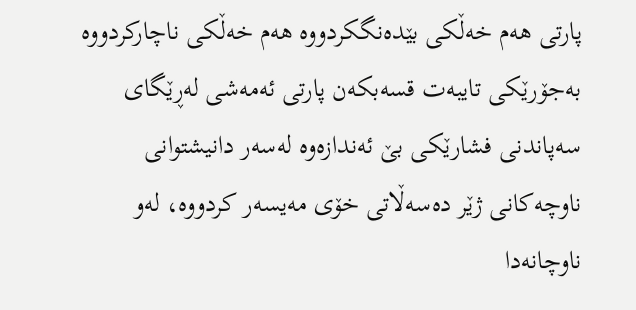پارتی هه‌م خه‌ڵكی بێده‌نگكردووه‌ هه‌م خه‌ڵكی ناچاركردووه‌ به‌جۆرێكی تایبه‌ت قسه‌بكه‌ن پارتی ئه‌مه‌شی له‌ڕێگای سه‌پاندنی فشارێكی بێ ئه‌ندازه‌وه‌ له‌سه‌ر دانیشتوانی ناوچه‌كانی ژێر ده‌سه‌ڵاتی خۆی مه‌یسه‌ر كردووه‌، له‌و ناوچانه‌دا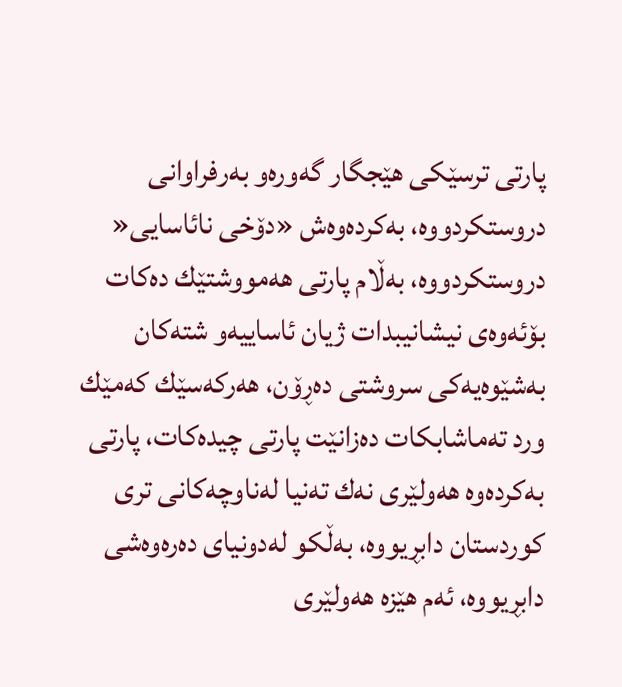پارتی ترسێكی هێجگار گه‌وره‌‌و به‌رفراوانی دروستكردووه‌، به‌كرده‌وه‌ش «دۆخی نائاسایی« دروستكردووه‌، به‌ڵام پارتی هه‌مووشتێك ده‌كات بۆئه‌وه‌ی نیشانیبدات ژیان ئاساییه‌‌و شته‌كان به‌شێوه‌یه‌كی سروشتی ده‌ڕۆن، هه‌ركه‌سێك كه‌مێك ورد ته‌ماشابكات ده‌زانێت پارتی چیده‌كات، پارتی به‌كرده‌وه‌ هه‌ولێری نه‌ك ته‌نیا له‌ناوچه‌كانی تری كوردستان دابڕیووه‌، به‌ڵكو له‌دونیای ده‌ره‌وه‌شی دابڕیووه‌، ئه‌م هێزه‌ هه‌ولێری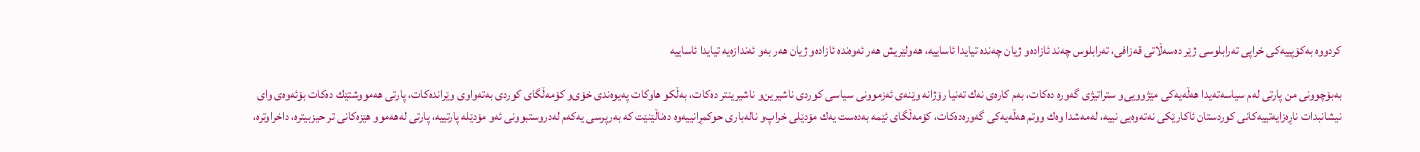كردووه‌ به‌كۆپییه‌كی خراپی ته‌رابلوسی ژێر ده‌سه‌ڵاتی قه‌زافی، ته‌رابلوس چه‌ند ئازاده‌‌و ژیان چه‌نده‌ تیایدا ئاساییه‌، هه‌ولێریش هه‌ر ئه‌وه‌نده‌ ئازاده‌‌و ژیان هه‌ر به‌و ئه‌ندازه‌یه‌ تیایدا ئاساییه‌

به‌بۆچوونی من پارتی له‌م سیاسه‌ته‌یدا هه‌ڵه‌یه‌كی مێژوویی‌و ستراتیژی گه‌وره‌ ده‌كات، به‌م كاره‌ی نه‌ك ته‌نیا رۆژانه‌ وێنه‌ی ئه‌زموونی سیاسی كوردی ناشیرین‌و ناشیرینتر ده‌كات، به‌ڵكو هاوكات په‌یوه‌ندی خۆی‌و كۆمه‌ڵگای كوردی به‌ته‌واوی وێرانده‌كات، پارتی هه‌مووشتێك ده‌كات بۆئه‌وه‌ی وای نیشانبدات ناڕه‌زایه‌تییه‌كانی كوردستان ئاكارێكی نه‌ته‌وه‌یی نییه‌، له‌مه‌شدا وه‌ك ووتم هه‌ڵه‌یه‌كی گه‌وره‌ده‌كات، كۆمه‌ڵگای ئێمه‌ به‌ده‌ست یه‌ك مۆدێلی خراپ‌و ناله‌باری حوكمڕانییه‌وه‌ ده‌ناڵێنێت كه‌ به‌رپرسی یه‌كه‌م له‌دروستبوونی ئه‌و مۆدێله‌ پارتییه‌، پارتی له‌هه‌موو هێزه‌كانی تر حیزبیتره‌، داخراوتره‌،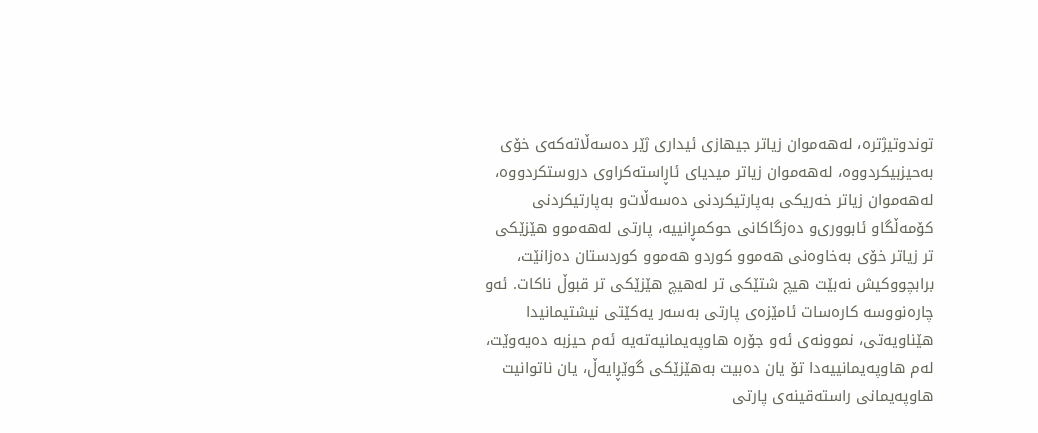توندوتیژتره‌، له‌هه‌موان زیاتر جیهازی ئیداری ژێر ده‌سه‌ڵاته‌كه‌ی خۆی به‌حیزبیكردووه‌، له‌هه‌موان زیاتر میدیای ئاڕاسته‌كراوی دروستكردووه‌، له‌هه‌موان زیاتر خه‌ریكی به‌پارتیكردنی ده‌سه‌ڵات‌و به‌پارتیكردنی كۆمه‌ڵگا‌و ئابو‌وری‌و ده‌زگاكانی حوكمڕانییه‌، پارتی له‌هه‌موو هێزێكی تر زیاتر خۆی به‌خاوه‌نی هه‌موو كورد‌و هه‌موو كوردستان ده‌زانێت، برابچووكیش نه‌بێت هیچ شتێكی تر له‌هیچ هێزێكی تر قبوڵ ناكات. ئه‌و چاره‌نووسه‌ كاره‌سات ئامێزه‌ی پارتی به‌سه‌ر یه‌كێتی نیشتیمانیدا هێناویه‌تی، نموونه‌ی ئه‌و جۆره‌ هاوپه‌یمانیه‌ته‌یه‌ ئه‌م حیزبه‌ ده‌یه‌وێت، له‌م هاوپه‌یمانییه‌دا تۆ یان ده‌بیت به‌هێزێكی گوێڕایه‌ڵ، یان ناتوانیت هاوپه‌یمانی راسته‌قینه‌ی پارتی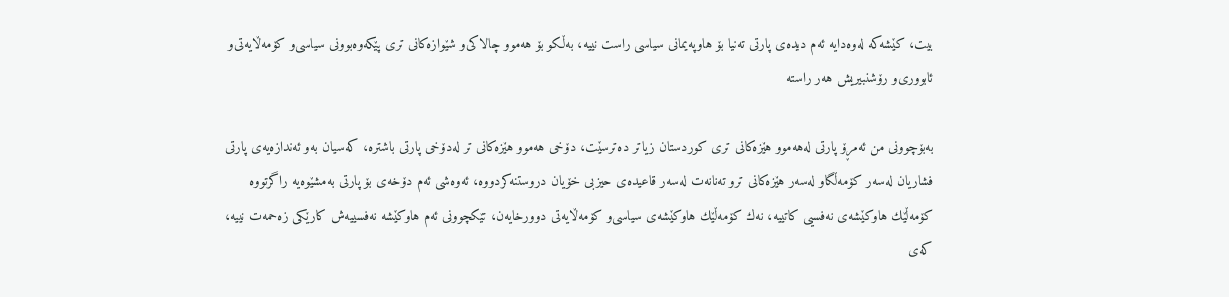بیت، كێشه‌كه‌ له‌وه‌دایه‌ ئه‌م دیده‌ی پارتی ته‌نیا بۆ هاوپه‌یمانی سیاسی راست نییه‌، به‌ڵكو بۆ هه‌موو چالاكی‌و شێوازه‌كانی تری پێكه‌وه‌بوونی سیاسی‌و كۆمه‌ڵایه‌تی‌و ئابو‌وری‌و رۆشنبیریش هه‌ر راسته‌

به‌بۆچوونی من ئه‌مڕۆ پارتی له‌هه‌موو هێزه‌كانی تری كوردستان زیاتر ده‌ترسێت، دۆخی هه‌موو هێزه‌كانی تر له‌دۆخی پارتی باشتره‌، كه‌سیان به‌و ئه‌ندازه‌یه‌ی پارتی فشاریان له‌سه‌ر كۆمه‌ڵگا‌و له‌سه‌ر هێزه‌كانی تر‌و ته‌نانه‌ت له‌سه‌ر قاعیده‌ی حیزبی خۆیان دروستنه‌كردووه‌، ئه‌وه‌شی ئه‌م دۆخه‌ی بۆ پارتی به‌مشێوه‌یه‌ راگرتووه‌ كۆمه‌ڵێك هاوكێشه‌ی نه‌فسیی كاتییه‌، نه‌ك كۆمه‌ڵێك هاوكێشه‌ی سیاسی‌و كۆمه‌ڵایه‌تی دوورخایه‌ن، تێكچوونی ئه‌م هاوكێشه‌ نه‌فسییه‌ش كارێكی زه‌حمه‌ت نییه‌، كه‌ی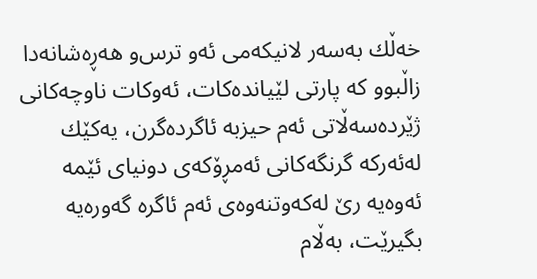خه‌ڵك به‌سه‌ر لانیكه‌می ئه‌و ترس‌و هه‌ڕه‌شانه‌دا زاڵبوو كه‌ پارتی لێیانده‌كات، ئه‌وكات ناوچه‌كانی ژێرده‌سه‌ڵاتی ئه‌م حیزبه‌ ئاگرده‌گرن، یه‌كێك له‌ئه‌ركه‌ گرنگه‌كانی ئه‌مڕۆكه‌ی دونیای ئێمه‌ ئه‌وه‌یه‌ رێ له‌كه‌وتنه‌وه‌ی ئه‌م ئاگره‌ گه‌وره‌یه‌ بگیرێت، به‌ڵام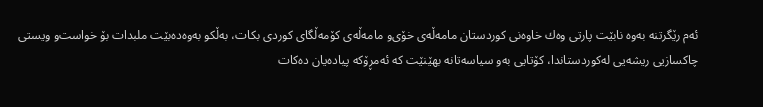ئه‌م رێگرتنه‌ به‌وه‌ نابێت پارتی وه‌ك خاوه‌نی كوردستان مامه‌ڵه‌ی خۆی‌و مامه‌ڵه‌ی كۆمه‌ڵگای كوردی بكات، به‌ڵكو به‌وه‌ده‌بێت ملبدات بۆ خواست‌و ویستی چاكسازیی ریشه‌یی له‌كوردستاندا، كۆتایی به‌و سیاسه‌تانه‌ بهێنێت كه‌ ئه‌مڕۆكه‌ پیاده‌یان ده‌كات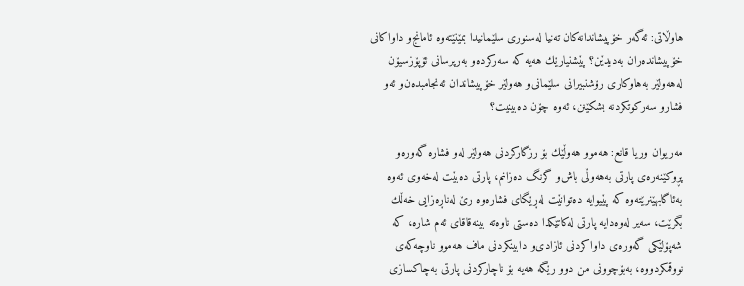هاوڵاتی: ئه‌گه‌ر خۆپیشاندانه‌كان ته‌نیا له‌سنوری سلێمانیدا بمێنێته‌وه‌ ئامانج‌و داواكانی خۆپیشانده‌ران به‌دیدێن؟ پێشنیارێك هه‌یه‌ كه‌ سه‌ركرده‌و به‌رپرسانی ئۆپۆزسیۆن له‌هه‌ولێر به‌هاوكاری رۆشنبیرانی سلێمانی‌و هه‌ولێر خۆپیشاندان ئه‌نجامبده‌ن‌و ئه‌و فشارو سه‌ركوتكردنه‌ بشكێنن، ئه‌وه‌ چۆن ده‌بینیت؟

مه‌ریوان وریا قانع: هه‌موو هه‌وڵێك بۆ رزگاركردنی هه‌ولێر له‌و فشاره‌ گه‌وره‌‌و پڕوكێنه‌ره‌ی پارتی به‌هه‌وڵی باش‌و گرنگ ده‌زانم، پارتی ده‌بێت له‌خه‌وی ئه‌وه‌ به‌ئاگابهێنرێته‌وه‌ كه‌ پێیوایه‌ ده‌توانێت له‌ڕێگای فشاره‌وه‌ رێ له‌ناڕه‌زایی خه‌ڵك بگرێت، سه‌یر له‌وه‌دایه‌ پارتی له‌كاتێكدا ده‌ستی ناوه‌ته‌ بینه‌قاقای ئه‌م شاره‌، كه‌ شه‌پۆلێكی گه‌وره‌ی داواكردنی ئازادی‌و دابینكردنی ماف هه‌موو ناوچه‌كه‌ی نووقمكردووه‌، به‌بۆچوونی من دوو رێگه‌ هه‌یه‌ بۆ ناچاركردنی پارتی به‌چاكسازی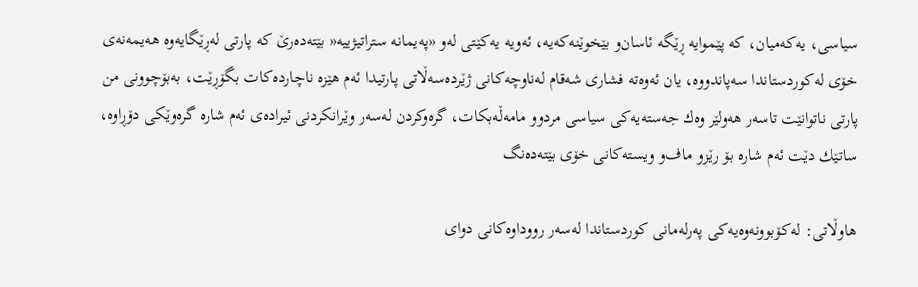سیاسی، یه‌كه‌میان، كه‌ پێموایه‌ ڕێگه‌ ئاسان‌و بێخوێنه‌كه‌یه‌، ئه‌ویه‌ یه‌كێتی له‌و «په‌یمانه‌ ستراتیژییه‌« بێته‌ده‌رێ كه‌ پارتی له‌ڕێگایه‌وه‌ هه‌یمه‌نه‌ی خۆی له‌كوردستاندا سه‌پاندووه‌، یان ئه‌وه‌ته‌ فشاری شه‌قام له‌ناوچه‌كانی ژێرده‌سه‌ڵاتی پارتیدا ئه‌م هێزه‌ ناچارده‌كات بگۆڕێت، به‌بۆچوونی من پارتی ناتوانێت تاسه‌ر هه‌ولێر وه‌ك جه‌سته‌یه‌كی سیاسی مردوو مامه‌ڵه‌بكات، گره‌وكردن له‌سه‌ر وێرانكردنی ئیراده‌ی ئه‌م شاره‌ گره‌وێكی دۆڕاوه‌، ساتێك دێت ئه‌م شاره‌ بۆ رێز‌و ماف‌و ویسته‌كانی خۆی بێته‌ده‌نگ

هاوڵاتی: له‌كۆبوونه‌وه‌یه‌كی په‌رله‌مانی كوردستاندا له‌سه‌ر رووداوه‌كانی دوای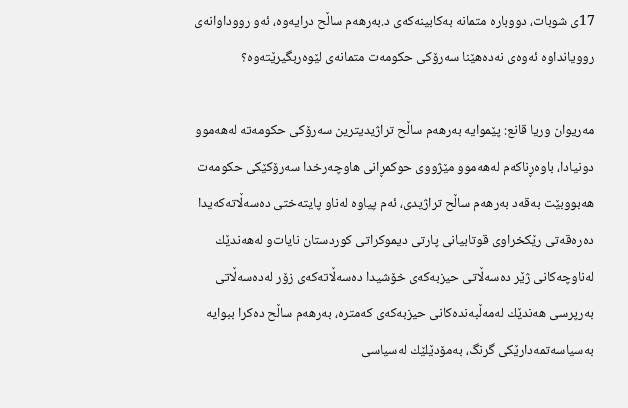17ی شوبات، دووباره‌ متمانه‌ به‌كابینه‌كه‌ی د.به‌رهه‌م ساڵح درایه‌وه‌، ئه‌و رووداوانه‌ی روویانداوه‌ ئه‌وه‌ی نه‌ده‌هێنا سه‌رۆكی حكومه‌ت متمانه‌ی لێوه‌ربگیرێته‌وه‌؟

مه‌ریوان وریا قانع: پێموایه‌ به‌رهه‌م ساڵح تراژیدیترین سه‌رۆكی حكومه‌ته‌ له‌هه‌موو دونیادا، باوه‌ڕناكه‌م له‌هه‌موو مێژووی حوكمڕانی هاوچه‌رخدا سه‌رۆكێكی حكومه‌ت هه‌بووبێت به‌قه‌د به‌رهه‌م ساڵح تراژیدی، ئه‌م پیاوه‌ له‌ناو پایته‌ختی ده‌سه‌ڵاته‌كه‌یدا ده‌ره‌قه‌تی رێكخراوی قوتابیانی پارتی دیموكراتی كوردستان نایات‌و له‌هه‌ندێك له‌ناوچه‌كانی ژێر ده‌سه‌ڵاتی حیزبه‌كه‌ی خۆشیدا ده‌سه‌ڵاته‌كه‌ی زۆر له‌ده‌سه‌ڵاتی به‌رپرسی هه‌ندێك له‌مه‌ڵبه‌نده‌كانی حیزبه‌كه‌ی كه‌متره‌، به‌رهه‌م ساڵح ده‌كرا ببوایه‌ به‌سیاسه‌تمه‌دارێكی گرنگ، به‌مۆدێلێك له‌سیاسی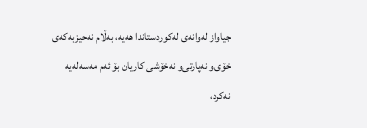جیاواز له‌وانه‌ی له‌كوردستاندا هه‌یه‌، به‌ڵام نه‌حیزبه‌كه‌ی خۆی‌و نه‌پارتی‌و نه‌خۆشی كاریان بۆ ئه‌م مه‌سه‌له‌یه‌ نه‌كرد،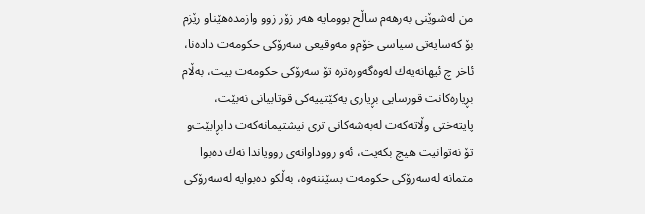من له‌شوێنی به‌رهه‌م ساڵح بوومایه‌ هه‌ر زۆر زوو وازمده‌هێنا‌و رێزم بۆ كه‌سایه‌تی سیاسی خۆم‌و مه‌وقیعی سه‌رۆكی حكومه‌ت داده‌نا، ئاخر چ ئیهانه‌یه‌ك له‌وه‌گه‌وره‌تره‌ تۆ سه‌رۆكی حكومه‌ت بیت، به‌ڵام بڕیاره‌كانت قورسایی بڕیاری یه‌كێتییه‌كی قوتابیانی نه‌بێت، پایته‌ختی وڵاته‌كه‌ت له‌به‌شه‌كانی تری نیشتیمانه‌كه‌ت دابڕابێت‌و تۆ نه‌توانیت هیچ بكه‌یت، ئه‌و رووداوانه‌ی روویاندا نه‌ك ده‌بوا متمانه‌ له‌سه‌رۆكی حكومه‌ت بسێننه‌وه‌، به‌ڵكو ده‌بوایه‌ له‌سه‌رۆكی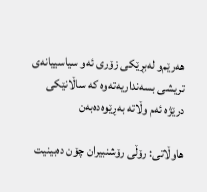هه‌رێم‌و له‌بڕێكی زۆری ئه‌و سیاسییانه‌ی تریشی بسه‌نداریه‌ته‌وه‌ كه‌ ساڵانێكی درێژه‌ ئه‌م وڵاته‌ به‌ڕێوه‌ده‌به‌ن

هاوڵاتی: رۆڵی رۆشنبیران چۆن ده‌بینیت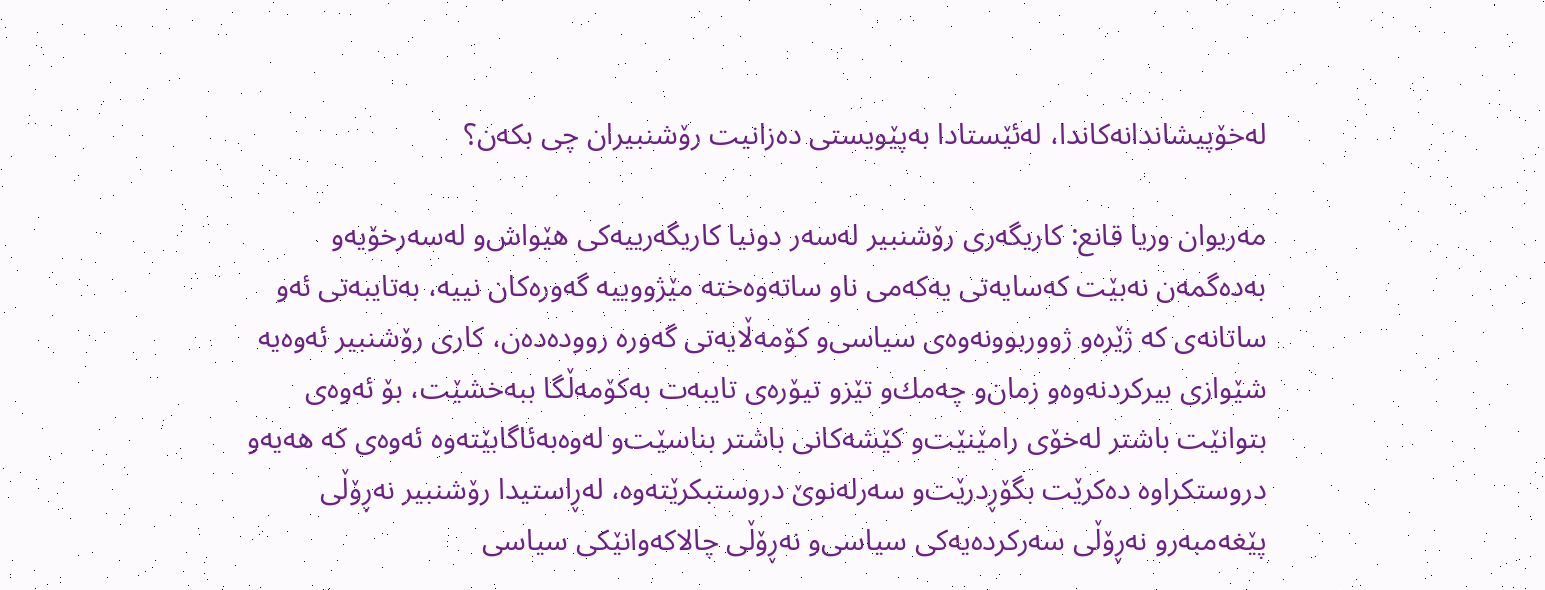له‌خۆپیشاندانه‌كاندا، له‌ئێستادا به‌پێویستی ده‌زانیت رۆشنبیران چی بكه‌ن؟

مه‌ریوان وریا قانع: كاریگه‌ری رۆشنبیر له‌سه‌ر دونیا كاریگه‌رییه‌كی هێواش‌و له‌سه‌رخۆیه‌‌و به‌ده‌گمه‌ن نه‌بێت كه‌سایه‌تی یه‌كه‌می ناو ساته‌وه‌خته‌ مێژووییه‌ گه‌وره‌كان نییه‌، به‌تایبه‌تی ئه‌و ساتانه‌ی كه‌ ژێره‌و ژووربوونه‌وه‌ی سیاسی‌و كۆمه‌ڵایه‌تی گه‌وره‌ رووده‌ده‌ن، كاری رۆشنبیر ئه‌وه‌یه‌ شێوازی بیركردنه‌وه‌‌و زمان‌و چه‌مك‌و تێز‌و تیۆره‌ی تایبه‌ت به‌كۆمه‌ڵگا ببه‌خشێت، بۆ ئه‌وه‌ی بتوانێت باشتر له‌خۆی رامێنێت‌و كێشه‌كانی باشتر بناسێت‌و له‌وه‌به‌ئاگابێته‌وه‌ ئه‌وه‌ی كه‌ هه‌یه‌‌و دروستكراوه‌ ده‌كرێت بگۆڕدرێت‌و سه‌رله‌نوێ دروستبكرێته‌وه‌، له‌ڕاستیدا رۆشنبیر نه‌ڕۆڵی پێغه‌مبه‌ر‌و نه‌ڕۆڵی سه‌ركرده‌یه‌كی سیاسی‌و نه‌ڕۆڵی چالاكه‌وانێكی سیاسی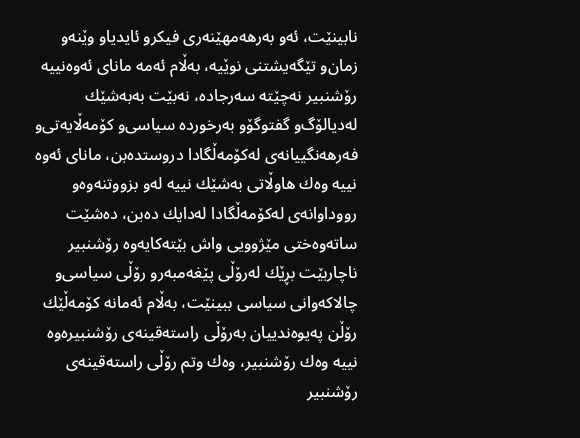نابینێت، ئه‌و به‌رهه‌مهێنه‌ری فیكر‌و ئایدیا‌و وێنه‌‌و زمان‌و تێگه‌یشتنی نوێیه‌، به‌ڵام ئه‌مه‌ مانای ئه‌وه‌نییه‌ رۆشنبیر نه‌چێته‌ سه‌رجاده‌، نه‌بێت به‌به‌شێك له‌دیالۆگ‌و گفتوگۆ‌و به‌رخورده‌ سیاسی‌و كۆمه‌ڵایه‌تی‌و فه‌رهه‌نگییانه‌ی له‌كۆمه‌ڵگادا دروستده‌بن، مانای ئه‌وه‌ نییه‌ وه‌ك هاوڵاتی به‌شێك نییه‌ له‌و بزووتنه‌وه‌و رووداوانه‌ی له‌كۆمه‌ڵگادا له‌دایك ده‌بن، ده‌شێت ساته‌وه‌ختی مێژوویی واش بێته‌كایه‌وه‌ رۆشنبیر ناچاربێت بڕێك له‌رۆڵی پێغه‌مبه‌ر‌و رۆڵی سیاسی‌و چالاكه‌وانی سیاسی ببینێت، به‌ڵام ئه‌مانه‌ كۆمه‌ڵێك رۆڵن په‌یوه‌ندییان به‌رۆڵی راسته‌قینه‌ی رۆشنبیره‌وه‌ نییه‌ وه‌ك رۆشنبیر، وه‌ك وتم رۆڵی راسته‌قینه‌ی رۆشنبیر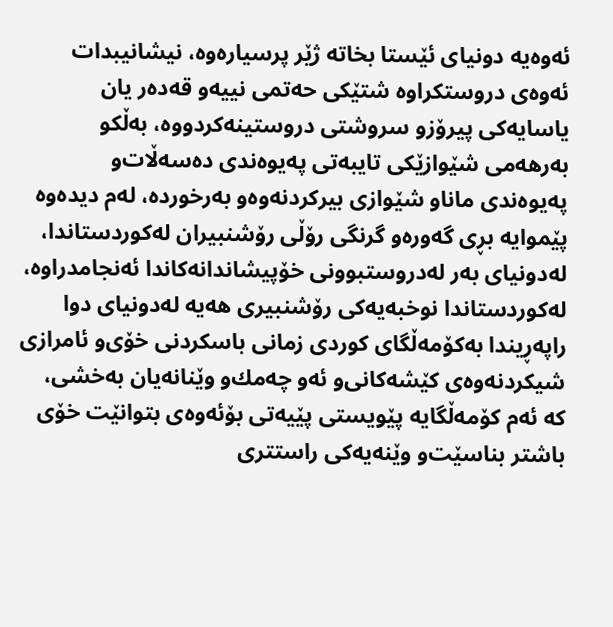ئه‌وه‌یه‌ دونیای ئێستا بخاته‌ ژێر پرسیاره‌وه‌، نیشانیبدات ئه‌وه‌ی دروستكراوه‌ شتێكی حه‌تمی نییه‌و قه‌ده‌ر یان یاسایه‌كی پیرۆزو سروشتی دروستینه‌كردووه‌، به‌ڵكو به‌رهه‌می شێوازێكی تایبه‌تی په‌یوه‌ندی ده‌سه‌ڵات‌و په‌یوه‌ندی ماناو شێوازی بیركردنه‌وه‌و به‌رخورده‌، له‌م دیده‌وه‌ پێموایه‌ بڕی گه‌وره‌و گرنگی رۆڵی رۆشنبیران له‌كوردستاندا، له‌دونیای به‌ر له‌دروستبوونی خۆپیشاندانه‌كاندا ئه‌نجامدراوه‌، له‌كوردستاندا نوخبه‌یه‌كی رۆشنبیری هه‌یه‌ له‌دونیای دوا راپه‌ڕیندا به‌كۆمه‌ڵگای كوردی زمانی باسكردنی خۆی‌و ئامرازی شیكردنه‌وه‌ی كێشه‌كانی‌و ئه‌و چه‌مك‌و وێنانه‌یان به‌خشی، كه‌ ئه‌م كۆمه‌ڵگایه‌ پێویستی پێیه‌تی بۆئه‌وه‌ی بتوانێت خۆی باشتر بناسێت‌و وێنه‌یه‌كی راستتری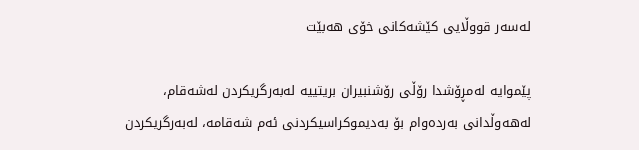له‌سه‌ر قو‌وڵایی كێشه‌كانی خۆی هه‌بێت

پێموایه‌ له‌مڕۆشدا رۆڵی رۆشنبیران بریتییه‌ له‌به‌رگریكردن له‌شه‌قام، له‌هه‌وڵدانی به‌رده‌وام بۆ به‌دیموكراسیكردنی ئه‌م شه‌قامه‌، له‌به‌رگریكردن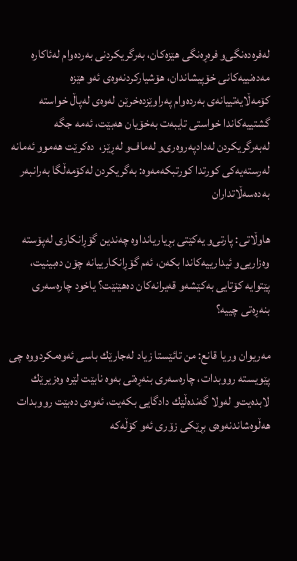له‌فره‌ده‌نگی‌و فره‌ڕه‌نگی هێزه‌كان، به‌رگریكردنی به‌رده‌وام له‌ئاكاره‌ مه‌ده‌نییه‌كانی خۆپیشاندان، هۆشیاركردنه‌وه‌ی ئه‌و هێزه‌ كۆمه‌ڵایه‌تییانه‌ی به‌رده‌وام په‌راوێزده‌خرێن له‌وه‌ی له‌پاڵ خواسته‌ گشتییه‌كاندا خواستی تایبه‌ت به‌خۆیان هه‌بێت، ئه‌مه‌ جگه‌ له‌به‌رگریكردن له‌دادپه‌روه‌ری‌و له‌ماف‌و له‌ڕێز،  ده‌كرێت هه‌موو ئه‌مانه‌ له‌رسته‌یه‌كی كورتدا كورتبكه‌مه‌وه‌: به‌گریكردن له‌كۆمه‌ڵگا به‌رانبه‌ر به‌ده‌سه‌ڵاتداران

هاوڵاتی: پارتی‌و یه‌كێتی بڕیاریانداوه‌ چه‌ندین گۆڕانكاری له‌پۆسته‌ وه‌زاریی‌و ئیدارییه‌كاندا بكه‌ن، ئه‌م گۆڕانكارییانه‌ چۆن ده‌بینیت، پێتوایه‌ كۆتایی به‌كێشه‌و قه‌یرانه‌كان ده‌هێنێت؟ یاخود چاره‌سه‌ری بنه‌ڕه‌تی چییه‌؟

مه‌ریوان وریا قانع: من تائێستا زیاد له‌جارێك باسی ئه‌وه‌مكردووه‌ چی پێویسته‌ رووبدات، چاره‌سه‌ری بنه‌ڕه‌تی به‌وه‌ نابێت لێره‌ وه‌زیرێك لابده‌یت‌و له‌ولا گه‌نده‌ڵێك دادگایی بكه‌یت، ئه‌وه‌ی ده‌بێت رووبدات هه‌ڵوه‌شاندنه‌وه‌ی بڕێكی زۆری ئه‌و كۆڵه‌كه‌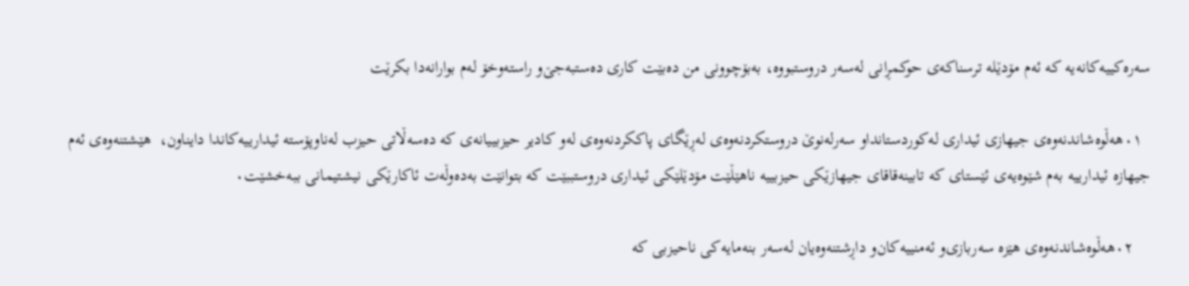سه‌ره‌كییه‌كانه‌یه‌ كه‌ ئه‌م مۆدێله‌ ترسناكه‌ی حوكمڕانی له‌سه‌ر دروستبووه‌، به‌بۆچوونی من ده‌بێت كاری ده‌ستبه‌جێ‌و راسته‌وخۆ له‌م بوارانه‌دا بكرێت

  ٠۱هه‌ڵوه‌شاندنه‌وه‌ی جیهازی ئیداری له‌كوردستانداو سه‌رله‌نوێ دروستكردنه‌وه‌ی له‌ڕێگای پاككردنه‌وه‌ی له‌و كادیر حیزبییانه‌ی كه‌ ده‌سه‌ڵاتی حیزب له‌ناوپۆسته‌ ئیدارییه‌كاندا دایناون،  هێشتنه‌وه‌ی ئه‌م جیهازه‌ ئیدارییه‌ به‌م شێوه‌یه‌ی ئێستای كه‌ تابینه‌قاقای جیهازێكی حیزبییه‌ ناهێڵێت مۆدێلێكی ئیداری دروستببێت كه‌ بتوانێت به‌ده‌وڵه‌ت ئاكارێكی نیشتیمانی ببه‌خشێت٠

    ٠۲هه‌ڵوه‌شاندنه‌وه‌ی هێزه‌ سه‌ربازی‌و ئه‌منییه‌كان‌و داڕشتنه‌وه‌یان له‌سه‌ر بنه‌مایه‌كی ناحیزبی كه‌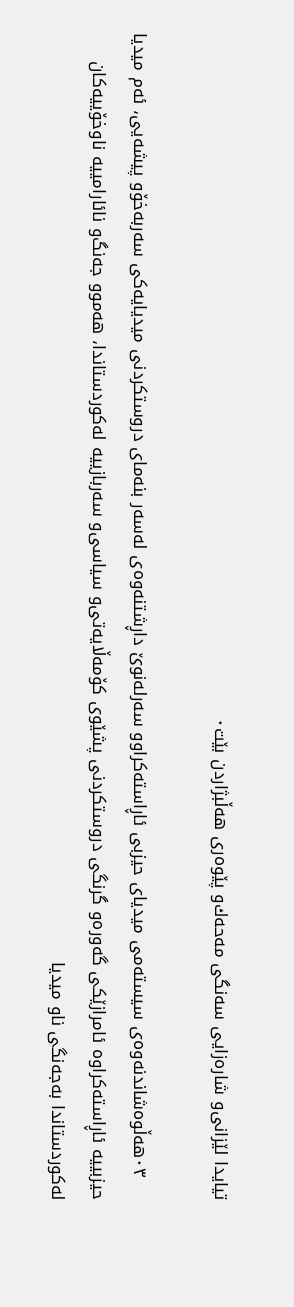تیایدا لێزانی‌و شاره‌زایی سه‌نگی مه‌حه‌ك‌و پێوه‌ری هه‌ڵبژاردن بێت٠

    ٠۳هه‌ڵوه‌شاندنه‌وه‌ی سیسته‌می میدیای حیزبی ئاڕاسته‌كراو‌و سه‌رله‌نوێ داڕشتنه‌وه‌ی له‌سه‌ر بنه‌مای دروستكردنی میدیایه‌كی سه‌ربه‌خۆ‌و پیشه‌یی، ئه‌م میدیا حیزبییه‌ ئاڕاسته‌كراوه‌ ئامرازێكی گه‌وره‌‌و گرنگی دروستكردنی پشێوی كۆمه‌ڵایه‌تی‌و سیاسی‌و سه‌ربازییه‌ له‌كوردستاندا، هه‌موو جه‌نگ‌و نائارامییه‌ ناوخۆییه‌كان له‌كوردستاندا به‌جه‌نگی ناو میدیا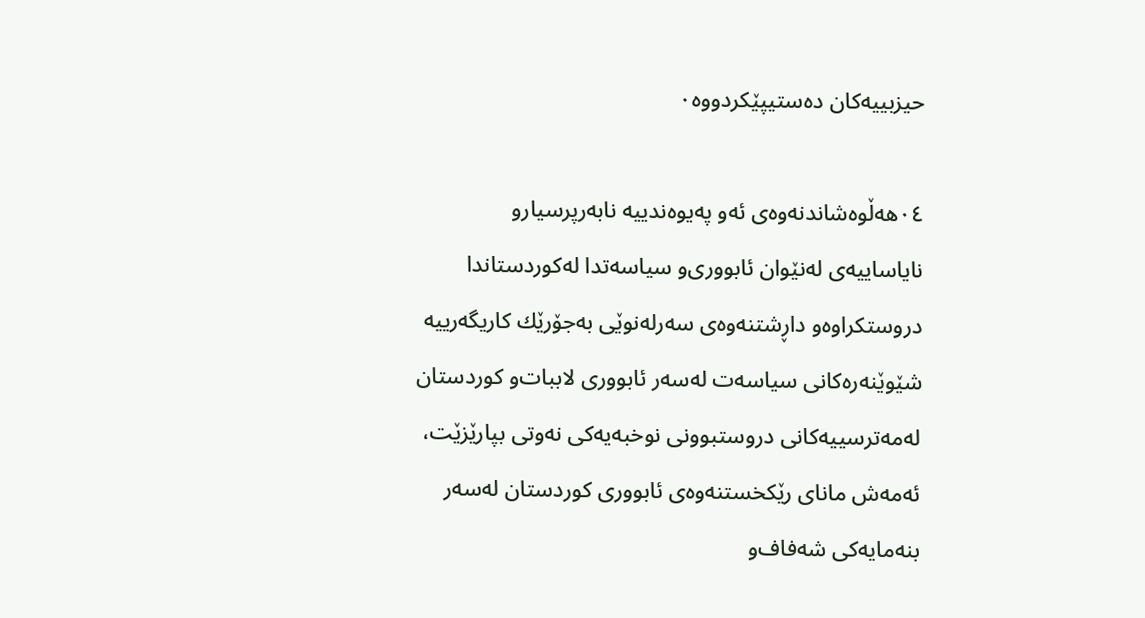حیزبییه‌كان ده‌ستیپێكردووه‌٠

٠٤هه‌ڵوه‌شاندنه‌وه‌ی ئه‌و په‌یوه‌ندییه‌ نابه‌رپرسیارو نایاساییه‌ی له‌نێوان ئابو‌وری‌و سیاسه‌تدا له‌كوردستاندا دروستكراوه‌و داڕشتنه‌وه‌ی سه‌رله‌نوێی به‌جۆرێك كاریگه‌رییه‌ شێوێنه‌ره‌كانی سیاسه‌ت له‌سه‌ر ئابو‌وری لاببات‌و كوردستان له‌مه‌ترسییه‌كانی دروستبوونی نوخبه‌یه‌كی نه‌وتی بپارێزێت، ئه‌مه‌ش مانای رێكخستنه‌وه‌ی ئابو‌وری كوردستان له‌سه‌ر بنه‌مایه‌كی شه‌فاف‌و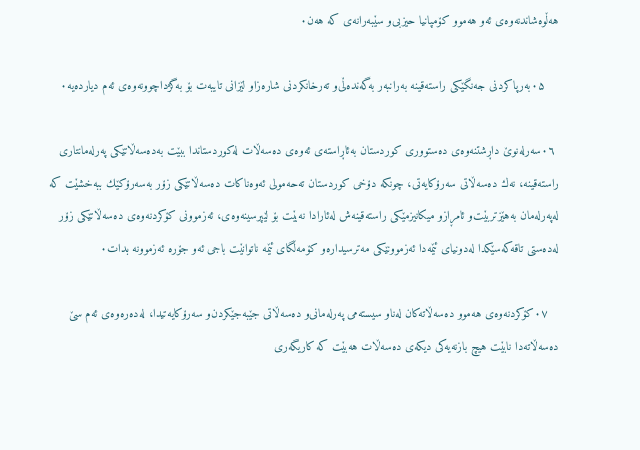هه‌ڵوه‌شاندنه‌وه‌ی ئه‌و هه‌موو كۆمپانیا حیزبی‌و سێبه‌رانه‌ی كه‌ هه‌ن٠

    ٠۵به‌رپاكردنی جه‌نگێكی راسته‌قینه‌ به‌رانبه‌ر به‌گه‌نده‌ڵی‌و ته‌رخانكردنی شاره‌زاو لێزانی تایبه‌ت بۆ به‌گژداچوونه‌وه‌ی ئه‌م دیارده‌یه‌٠

 ٠٦سه‌رله‌نوێ داڕشتنه‌وه‌ی ده‌ستو‌وری كوردستان به‌ئاڕاسته‌ی ئه‌وه‌ی ده‌سه‌ڵات له‌كوردستاندا ببێت به‌ده‌سه‌ڵاتێكی په‌رله‌مانتاری راسته‌قینه‌، نه‌ك ده‌سه‌ڵاتی سه‌رۆكایه‌تی، چونكه‌ دۆخی كوردستان ته‌حه‌مولی ئه‌وه‌ناكات ده‌سه‌ڵاتێكی زۆر به‌سه‌رۆكێك ببه‌خشێت كه‌ له‌په‌رله‌مان به‌هێزتربێت‌و ئامڕازو میكانیزمێكی راسته‌قینه‌ش له‌ئارادا نه‌بێت بۆ لێپرسینه‌وه‌ی، ئه‌زموونی كۆكردنه‌وه‌ی ده‌سه‌ڵاتێكی زۆر له‌ده‌ستی تاقه‌كه‌سێكدا له‌دونیای ئێمه‌دا ئه‌زموونێكی مه‌ترسیداره‌‌و كۆمه‌ڵگای ئێمه‌ ناتوانێت باجی ئه‌و جۆره‌ ئه‌زموونه‌ بدات٠

   ٠۷كۆكردنه‌وه‌ی هه‌موو ده‌سه‌ڵاته‌كان له‌ناو سیسته‌می په‌رله‌مانی‌و ده‌سه‌ڵاتی جێبه‌جێكردن‌و سه‌رۆكایه‌تیدا، له‌ده‌ره‌وه‌ی ئه‌م سێ ده‌سه‌ڵاته‌دا نابێت هیچ بازنه‌یه‌كی دیكه‌ی ده‌سه‌ڵات هه‌بێت كه‌ كاریگه‌ری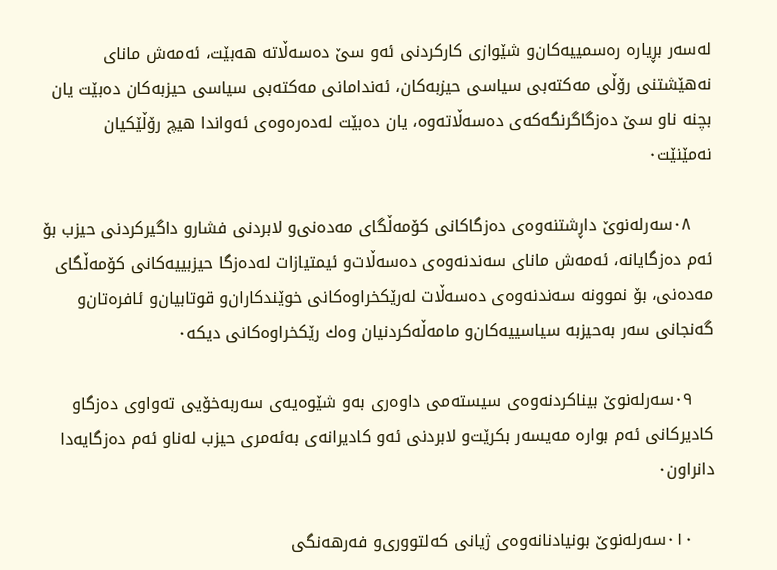له‌سه‌ر بڕیاره‌ ره‌سمییه‌كان‌و شێوازی كاركردنی ئه‌و سێ ده‌سه‌ڵاته‌ هه‌بێت، ئه‌مه‌ش مانای نه‌هێشتنی رۆڵی مه‌كته‌بی سیاسی حیزبه‌كان، ئه‌ندامانی مه‌كته‌بی سیاسی حیزبه‌كان ده‌بێت یان بچنه‌ ناو سێ ده‌زگاگرنگه‌كه‌ی ده‌سه‌ڵاته‌وه‌، یان ده‌بێت له‌ده‌ره‌وه‌ی ئه‌واندا هیچ رۆڵێكیان نه‌مێنێت٠

    ٠۸سه‌رله‌نوێ داڕشتنه‌وه‌ی ده‌زگاكانی كۆمه‌ڵگای مه‌ده‌نی‌و لابردنی فشارو داگیركردنی حیزب بۆ ئه‌م ده‌زگایانه‌، ئه‌مه‌ش مانای سه‌ندنه‌وه‌ی ده‌سه‌ڵات‌و ئیمتیازات له‌ده‌زگا حیزبییه‌كانی كۆمه‌ڵگای مه‌ده‌نی، بۆ نموونه‌ سه‌ندنه‌وه‌ی ده‌سه‌ڵات له‌رێكخراوه‌كانی خوێندكاران‌و قوتابیان‌و ئافره‌تان‌و گه‌نجانی سه‌ر به‌حیزبه‌ سیاسییه‌كان‌و مامه‌ڵه‌كردنیان وه‌ك رێكخراوه‌كانی دیكه‌٠

    ٠۹سه‌رله‌نوێ بیناكردنه‌وه‌ی سیسته‌می داوه‌ری به‌و شێوه‌یه‌ی سه‌ربه‌خۆیی ته‌واوی ده‌زگاو كادیركانی ئه‌م بواره‌ مه‌یسه‌ر بكرێت‌و لابردنی ئه‌و كادیرانه‌ی به‌ئه‌مری حیزب له‌ناو ئه‌م ده‌زگایه‌دا دانراون٠

    ٠۱٠سه‌رله‌نوێ بونیادنانه‌وه‌ی ژیانی كه‌لتو‌وری‌و فه‌رهه‌نگی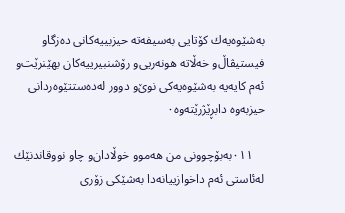به‌شێوه‌یه‌ك كۆتایی به‌سیفه‌ته‌ حیزبییه‌كانی ده‌زگا‌و فیستیڤاڵ‌و خه‌ڵاته‌ هونه‌ریی‌و رۆشنبیرییه‌كان بهێنرێت‌و ئه‌م كایه‌یه‌ به‌شێوه‌یه‌كی نوێ‌و دوور له‌ده‌ستتێوه‌ردانی حیزبه‌وه‌ دابڕێژرێته‌وه‌٠

    ٠۱۱به‌بۆچوونی من هه‌موو خوڵادان‌و چاو نووقاندنێك له‌ئاستی ئه‌م داخوازییانه‌دا به‌شێكی زۆری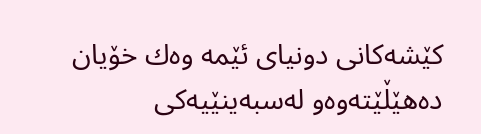كێشه‌كانی دونیای ئێمه‌ وه‌ك خۆیان ده‌هێڵێته‌وه‌و له‌سبه‌ینێیه‌كی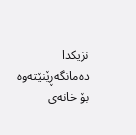نزیكدا ده‌مانگه‌ڕێنێته‌وه‌ بۆ خانه‌ی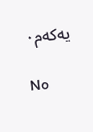یه‌كه‌م٠

No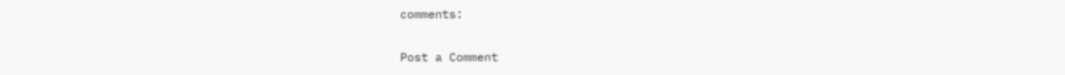comments:

Post a Comment